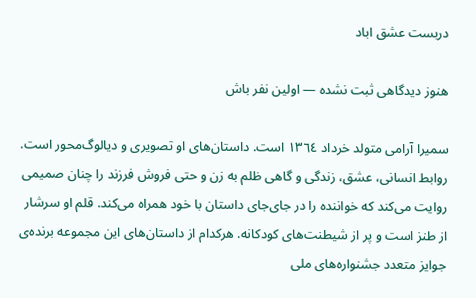دربست عشق اباد

هنوز دیدگاهی ثبت نشده — اولین نفر باش

سميرا آرامی متولد خرداد ١٣٦٤ است. داستان‌های او تصويری و ديالوگ‌محور است. روابط انسانی، عشق، زندگی و گاهی ظلم به زن و حتی فروش فرزند را چنان صميمی روايت می‌كند كه خواننده را در جای‌جای داستان با خود همراه می‌کند. قلم او سرشار از طنز است و پر از شيطنت‌های كودكانه. هركدام از داستان‌های اين مجموعه برنده‌ی جوايز متعدد جشنواره‌های ملی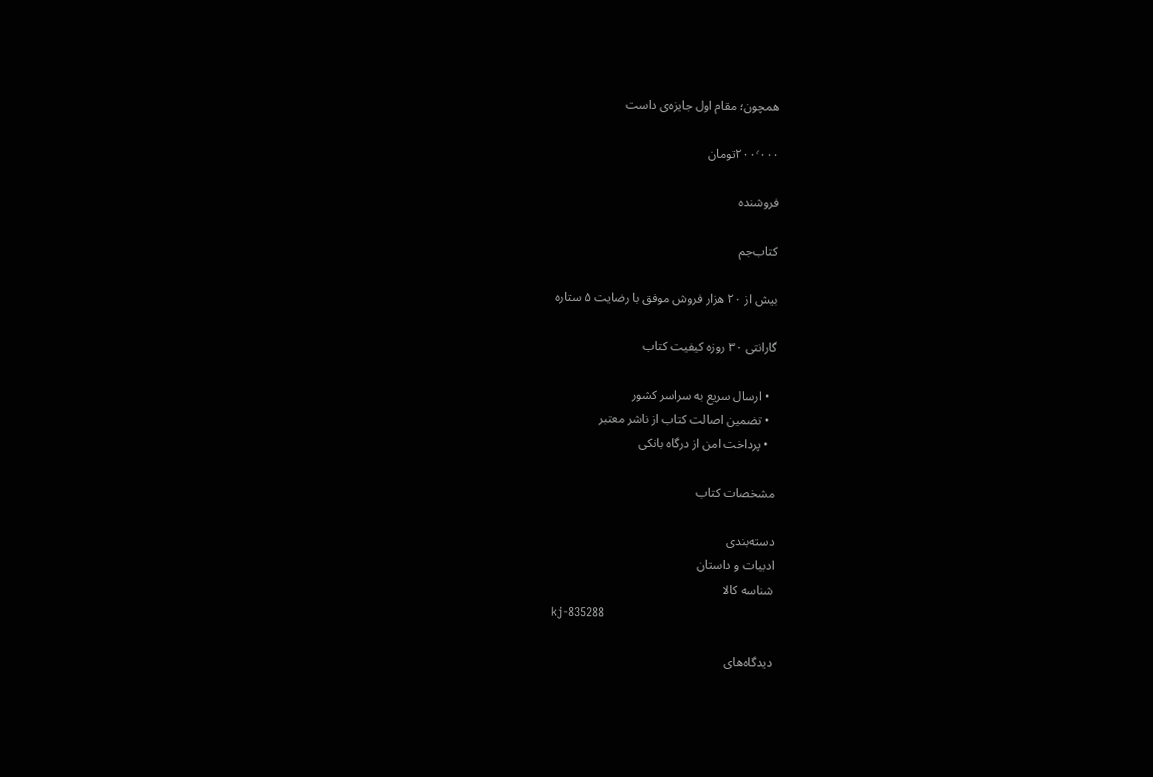همچون؛ مقام اول جایزه‌ی داست

۲۰۰٬۰۰۰تومان

فروشنده

کتاب‌جم

بیش از ۲۰ هزار فروش موفق با رضایت ۵ ستاره

گارانتی ۳۰ روزه کیفیت کتاب

  • ارسال سریع به سراسر کشور
  • تضمین اصالت کتاب از ناشر معتبر
  • پرداخت امن از درگاه بانکی

مشخصات کتاب

دسته‌بندی
ادبیات و داستان
شناسه کالا
kj-835288

دیدگاه‌های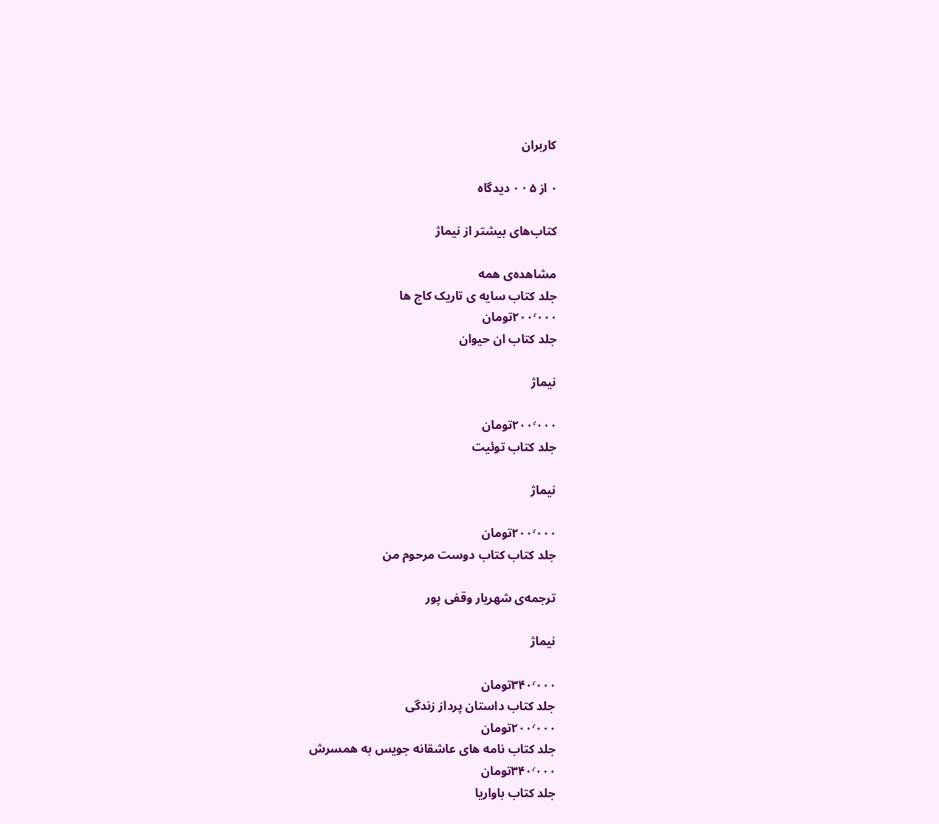کاربران

۰ از ۵ · ۰ دیدگاه

کتاب‌های بیشتر از نیماژ

مشاهده‌ی همه
جلد کتاب سایه ی تاریک کاج ها
۲۰۰٬۰۰۰تومان
جلد کتاب ان حیوان

نیماژ

۲۰۰٬۰۰۰تومان
جلد کتاب توئیت

نیماژ

۲۰۰٬۰۰۰تومان
جلد کتاب کتاب دوست مرحوم من

ترجمه‌ی شهریار وقفی پور

نیماژ

۳۴۰٬۰۰۰تومان
جلد کتاب داستان پرداز زندگی
۲۰۰٬۰۰۰تومان
جلد کتاب نامه های عاشقانه جویس به همسرش
۳۴۰٬۰۰۰تومان
جلد کتاب باواریا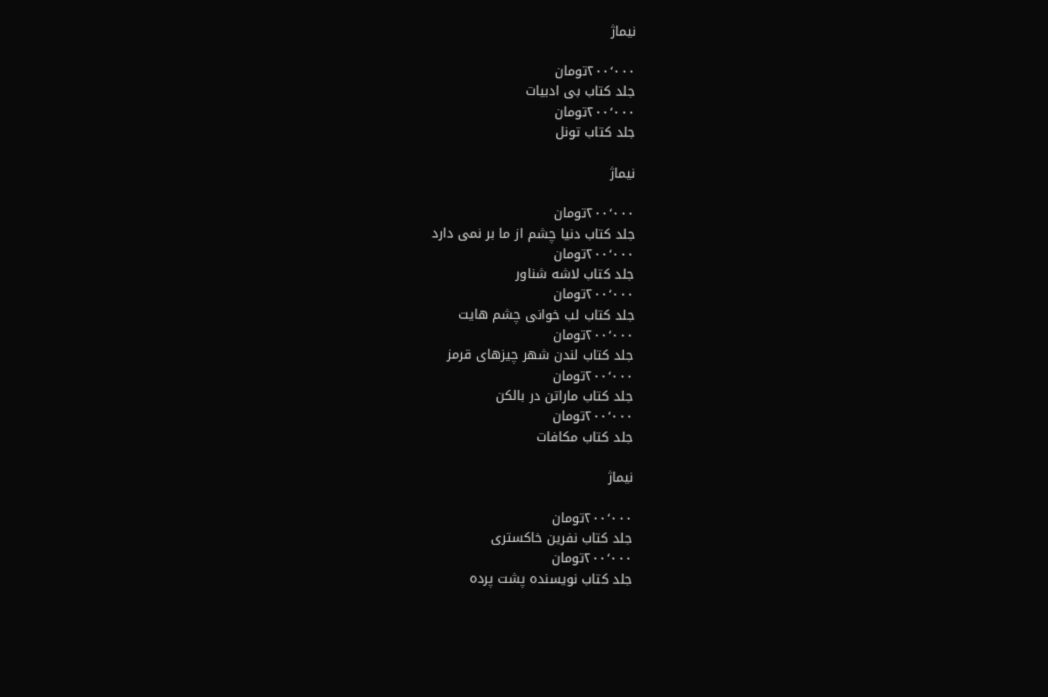نیماژ

۲۰۰٬۰۰۰تومان
جلد کتاب بی ادبیات
۲۰۰٬۰۰۰تومان
جلد کتاب تونل

نیماژ

۲۰۰٬۰۰۰تومان
جلد کتاب دنیا چشم از ما بر نمی دارد
۲۰۰٬۰۰۰تومان
جلد کتاب لاشه شناور
۲۰۰٬۰۰۰تومان
جلد کتاب لب خوانی چشم هایت
۲۰۰٬۰۰۰تومان
جلد کتاب لندن شهر چیزهای قرمز
۲۰۰٬۰۰۰تومان
جلد کتاب ماراتن در بالکن
۲۰۰٬۰۰۰تومان
جلد کتاب مکافات

نیماژ

۲۰۰٬۰۰۰تومان
جلد کتاب نفرین خاکستری
۲۰۰٬۰۰۰تومان
جلد کتاب نویسنده پشت پرده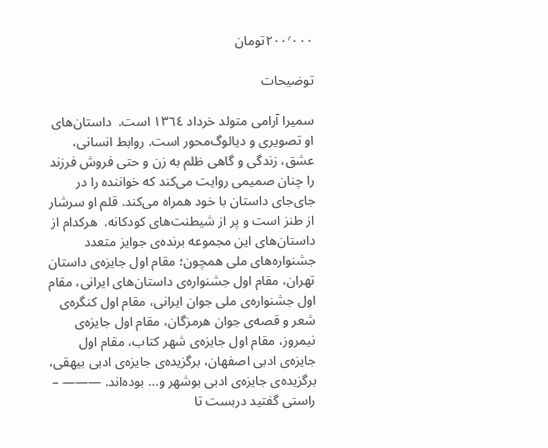۲۰۰٬۰۰۰تومان

توضیحات

سميرا آرامی متولد خرداد ١٣٦٤ است.  داستان‌های او تصويری و ديالوگ‌محور است. روابط انسانی، عشق، زندگی و گاهی ظلم به زن و حتی فروش فرزند را چنان صميمی روايت می‌كند كه خواننده را در جای‌جای داستان با خود همراه می‌کند. قلم او سرشار از طنز است و پر از شيطنت‌های كودكانه.  هركدام از داستان‌های اين مجموعه برنده‌ی جوايز متعدد جشنواره‌های ملی همچون؛ مقام اول جایزه‌ی داستان تهران، مقام اول جشنواره‌ی داستان‌های ايرانی، مقام اول جشنواره‌ی ملی جوان ايرانی، مقام اول كنگره‌ی شعر و قصه‌ی جوان هرمزگان، مقام اول جايزه‌ی نيمروز، مقام اول جايزه‌ی شهر كتاب، مقام اول جايزه‌ی ادبی اصفهان، برگزيده‌ی جايزه‌ی ادبی بيهقی، برگزيده‌ی جايزه‌ی ادبی بوشهر و… بوده‌اند. ——— – راستی گفتید دربست تا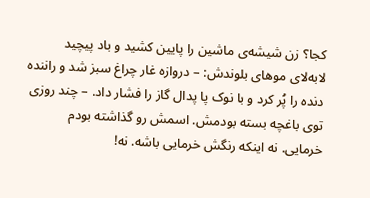کجا؟ زن شیشه‌ی ماشین را پایین کشید و باد پیچید لابه‌لای موهای بلوندش: – دروازه غار چراغ سبز شد و راننده دنده را پُر کرد و با نوک پا پدال گاز را فشار داد. – چند روزی توی باغچه بسته بودمش. اسمش رو گذاشته بودم خرمایی. نه اینکه رنگش خرمایی باشه. نه!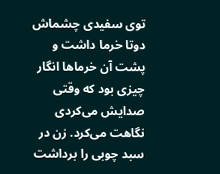توی سفیدی چشماش دوتا خرما داشت و پشت آن خرماها انگار چیزی بود که وقتی صدایش می‌کردی نگاهت می‌کرد. زن در سبد چوبی را برداشت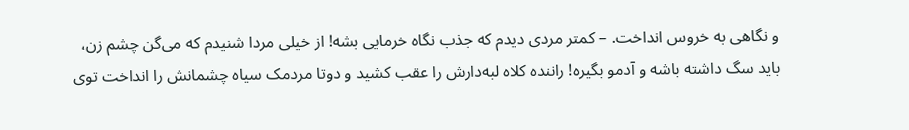و نگاهی به خروس انداخت. – کمتر مردی دیدم که جذب نگاه خرمایی بشه! از خیلی مردا شنیدم که می‌گن چشم زن، باید سگ داشته باشه و آدمو بگیره! راننده کلاه لبه‌دارش را عقب کشید و دوتا مردمک سیاه چشمانش را انداخت توی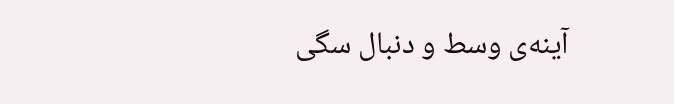آینه‌ی وسط و دنبال سگی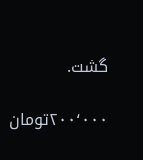گشت.

۲۰۰٬۰۰۰تومان